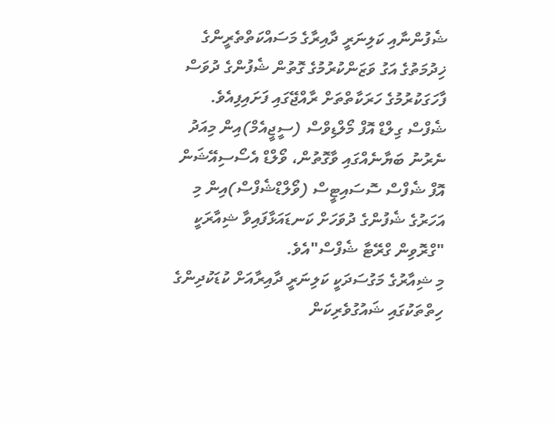ޝެފުންނާއި ކަލިނަރީ ދާއިރާގެ މަސައްކަތްތެރީންގެ ޚިދުމަތުގެ އަގު ވަޒަންކުރުމުގެ ގޮތުން ޝެފުންގެ ދުވަސް ފާހަގަކުރުމުގެ ހަރަކާތްތަށް ރާއްޖޭގައި ފަށައިފިއެވެ.
ޝެފްސް ގިލްޑް އޮފް މޯލްޑިވްސް (ސީޖީއެމް)އިން މިއަދު ނެރުނު ބަޔާނެއްގައި ވާގޮތުން، ވޯލްޑް އެސޯސިއޭޝަން އޮފް ޝެފްސް ސޮސައިޓީސް (ވޯލްޑްޝެފްސް)އިން މި އަހަރުގެ ޝެފުންގެ ދުވަހަށް ކަނޑައަޅާފައިވާ ޝިއާރަކީ "ގްރޮވިން ގްރޭޓާ ޝެފްސް"އެވެ.
މި ޝިއާރުގެ މަގުސަދަކީ ކަލިނަރީ ދާއިރާއަށް ކުޑަކުދިންގެ ހިތްތަކުގައި ޝައުގުވެރިކަން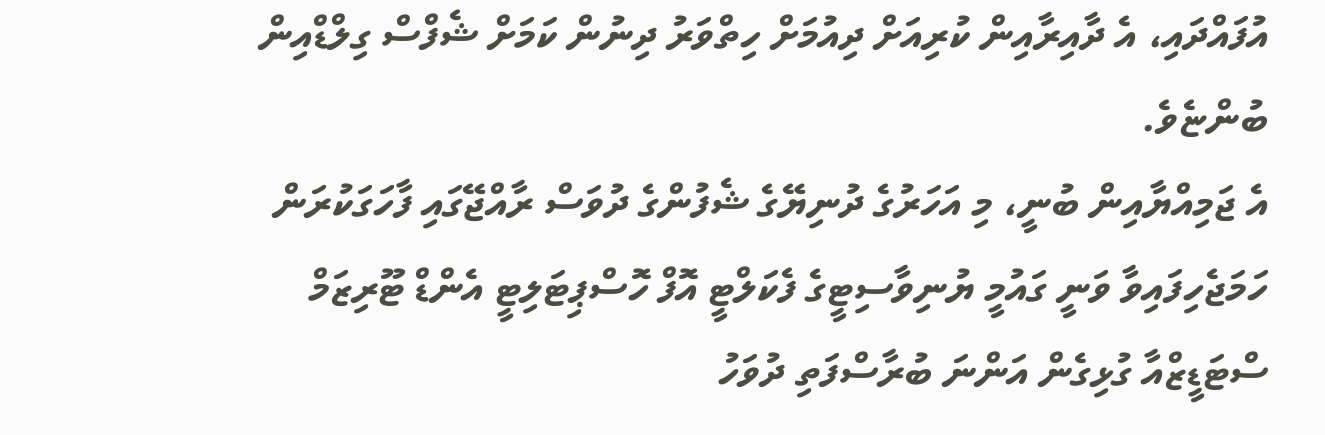އުފައްދައި، އެ ދާއިރާއިން ކުރިއަށް ދިއުމަށް ހިތްވަރު ދިނުން ކަމަށް ޝެފްސް ގިލްޑްއިން ބުންޏެވެ.
އެ ޖަމިއްޔާއިން ބުނީ، މި އަހަރުގެ ދުނިޔޭގެ ޝެފުންގެ ދުވަސް ރާއްޖޭގައި ފާހަގަކުރަން ހަމަޖެހިފައިވާ ވަނީ ގައުމީ ޔުނިވާސިޓީގެ ފެކަލްޓީ އޮފް ހޮސްޕިޓަލިޓީ އެންޑް ޓޫރިޒަމް ސްޓަޑީޒްއާ ގުޅިގެން އަންނަ ބުރާސްފަތި ދުވަހު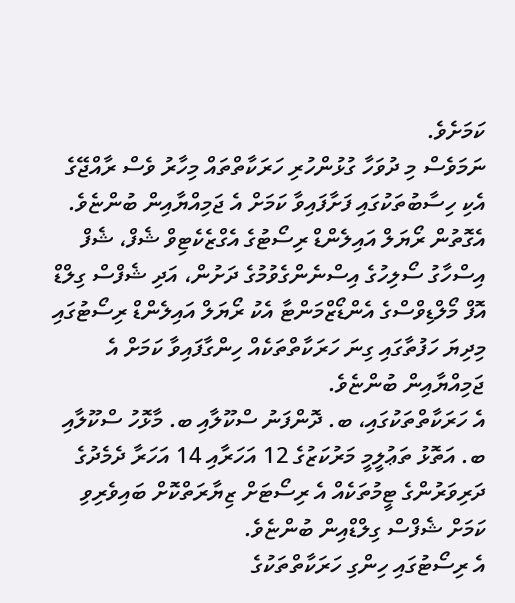ކަމަށެވެ.
ނަމަވެސް މި ދުވަހާ ގުޅުންހުރި ހަރަކާތްތައް މިހާރު ވެސް ރާއްޖޭގެ އެކި ހިސާބުތަކުގައި ފަށާފައިވާ ކަމަށް އެ ޖަމިއްޔާއިން ބުންޏެވެ.
އެގޮތުން ރޯޔަލް އައިލެންޑް ރިސޯޓުގެ އެގްޒެކެޓިވް ޝެފް، ޝެފް އިސްހާގު ސޯލިހުގެ އިސްނެންގެވުމުގެ ދަށުން، އަދި ޝެފްސް ގިލްޑް އޮފް މޯލްޑިވްސްގެ އެންޑޯޒްމަންޓާ އެކު ރޯޔަލް އައިލެންޑް ރިސޯޓުގައި މިދިޔަ ހަފުތާގައި ގިނަ ހަރަކާތްތަކެއް ހިންގާފައިވާ ކަމަށް އެ ޖަމިއްޔާއިން ބުންޏެވެ.
އެ ހަރަކާތްތަކުގައި، ބ. ދޮންފަނު ސްކޫލާއި ބ. މާޅޮހު ސްކޫލާއި ބ. އަތޮޅު ތަޢުލީމީ މަރުކަޒުގެ 12 އަހަރާއި 14 އަހަރާ ދެމެދުގެ ދަރިވަރުންގެ ޓީމުތަކެއް އެ ރިސޯޓަށް ޒިޔާރަތްކޮށް ބައިވެރިވި ކަމަށް ޝެފްސް ގިލްޑްއިން ބުންޏެވެ.
އެ ރިސޯޓުގައި ހިންގި ހަރަކާތްތަކުގެ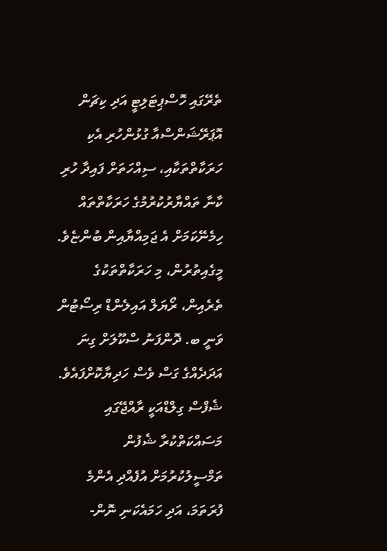ތެރޭގައި ހޮސްޕިޓަލިޓީ އަދި ކިޗަން އޮޕަރޭޝަންސްއާ ގުޅުންހުރި އެކި ހަރަކާތްތަކާއި، ސިއްހަތަށް ފައިދާ ހުރި ކާނާ ތައްޔާރުކުރުމުގެ ހަރަކާތްތައް ހިމެނޭކަމަށް އެ ޖަމިއްޔާއިން ބުންޏެވެ.
މީގެއިތުރުން، މި ހަރަކާތްތަކުގެ ތެރެއިން، ރޯޔަލް އައިލެންޑް ރިސޯޓުން ވަނީ ބ. ދޮންފަނު ސްކޫލަށް ގިނަ އަދަދެއްގެ ގަސް ވެސް ހަދިޔާކޮށްފައެވެ.
ޝެފްސް ގިލްޑްއަކީ ރާއްޖޭގައި މަސައްކަތްކުރާ ޝެފުން ތަމްސީލުކުރުމަށް އުފެއްދި އެންމެ ފުރަތަމަ، އަދި ހަމައެކަނި ނޮން-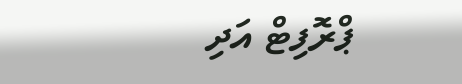ޕްރޮފިޓް އަދި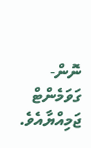ނޮން-ގަވަމެންޓް ޖަމިއްޔާއެވެ.